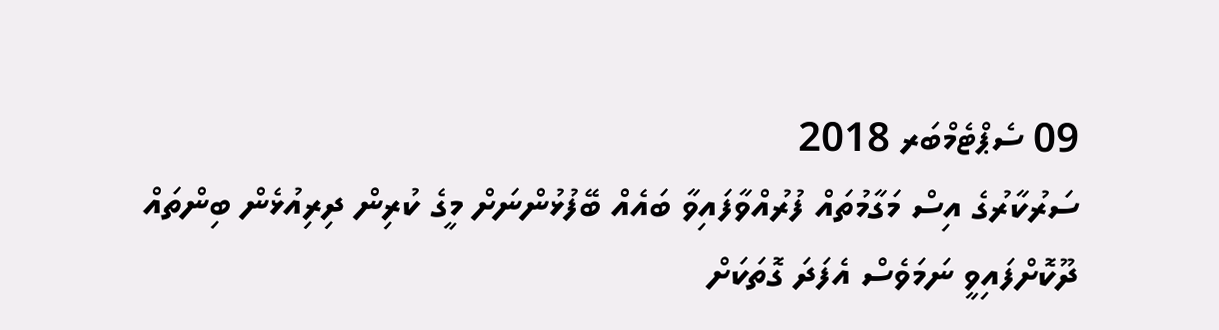09 ސެޕްޓެމްބަރ 2018
ސަރުކާރުގެ އިސް މަގާމުތައް ފުރުއްވާފައިވާ ބައެއް ބޭފުޅުންނަށް މީގެ ކުރިން ދިރިއުޅެން ބިންތައް ދޫކޮށްފައިވީ ނަމަވެސް އެފަދަ ގޮތަކަށް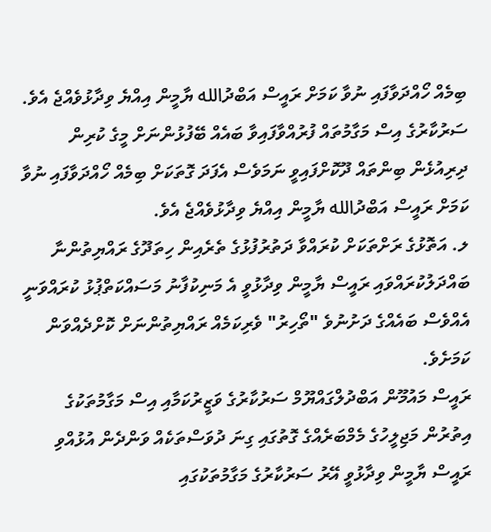ބިމެއް ހޯއްދަވާފައި ނުވާ ކަމަށް ރައީސް އަބްދުالله ޔާމީން އިއްޔެ ވިދާޅުވެއްޖެ އެވެ.
ސަރުކާރުގެ އިސް މަގާމުތައް ފުރުއްވާފައިވާ ބައެއް ބޭފުޅުންނަށް މީގެ ކުރިން ދިރިއުޅެން ބިންތައް ދޫކޮށްފައިވީ ނަމަވެސް އެފަދަ ގޮތަކަށް ބިމެއް ހޯއްދަވާފައި ނުވާ ކަމަށް ރައީސް އަބްދުالله ޔާމީން އިއްޔެ ވިދާޅުވެއްޖެ އެވެ.
ލ. އަތޮޅުގެ ރަށްތަކަށް ކުރައްވާ ދަތުރުފުޅުގެ ތެރެއިން ހިތަދޫގެ ރައްޔިތުންނާ ބައްދަލުކުރައްވައި ރައީސް ޔާމީން ވިދާޅުވީ އެ މަނިކުފާނު މަސައްކަތްޕުޅު ކުރައްވަނީ އެއްވެސް ބައެއްގެ ދަށުނުވެ "ތޯހިރު" ވެރިކަމެއް ރައްޔިތުންނަށް ކޮށްދެއްވަން ކަމަށެވެ.
ރައީސް މައުމޫން އަބްދުލްގައްޔޫމް ސަރުކާރުގެ ވަޒީރުކަމާއި އިސް މަގާމުތަކުގެ އިތުރުން މަޖިލީހުގެ މެމްބަރެއްގެ ގޮތުގައި ގިނަ ދުވަސްތަކެއް ވަންދެން އުޅުއްވި ރައީސް ޔާމީން ވިދާޅުވީ އޭރު ސަރުކާރުގެ މަގާމުތަކުގައި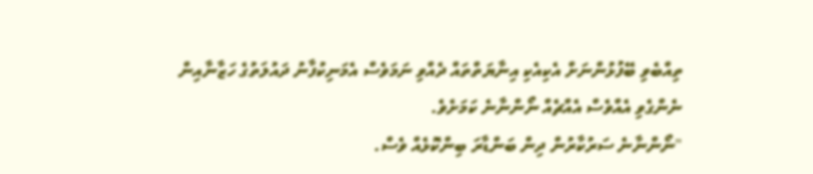ތިއްބެވި ބޭފުޅުންނަށް އެކިއެކި އިނާޔަތްތައް ދެއްވި ނަމަވެސް އެމަނިކުފާނު ދައުލަތުގެ ހަޒާނާއިން ނެންގެވި އެއްވެސް އެއްޗެއް ނޯންނާނެ ކަމަށެވެ.
"ނޯންނާނެ ސަރުކާރުން ދިން ބަންޑާރަ ބިންކޮޅެއް ވެސް.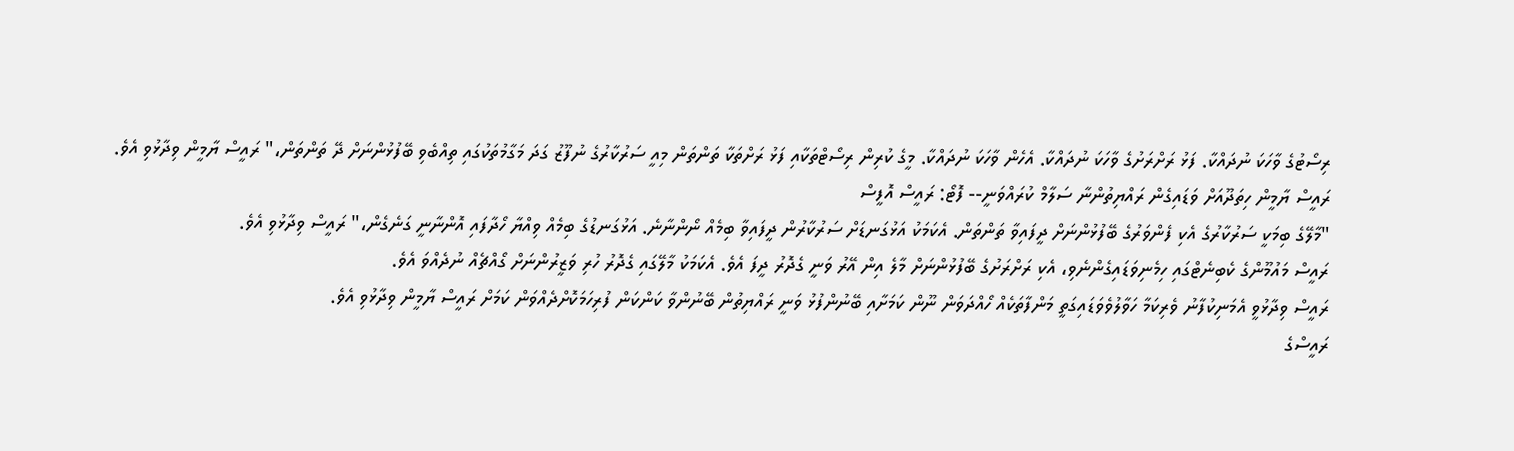ރިސޯޓުގެ ވާހަކަ ނުދައްކާ. ފަޅު ރަށްރަށުގެ ވާހަކަ ނުދައްކާ. އެހެން ވާހަކަ ނުދައްކާ. މީގެ ކުރިން ރިސޯޓްތަކާއި ފަޅު ރަށްތަކާ ތަންތަން މިއީ ސަރުކާރުގެ ނުފޫޒު ގަދަ މަގާމުތަކުގައި ތިއްބެވި ބޭފުޅުންނަށް ދޭ ތަންތަން،" ރައީސް ޔާމީން ވިދާޅުވި އެވެ.
ރައީސް ޔާމީން ހިތަދޫއަށް ވަޑައިގެން ރައްޔިތުންނާ ސަލާމް ކުރައްވަނީ-- ފޮޓޯ: ރައީސް އޮފީސް
"މާލޭގެ ބިމަކީ ސަރުކާރުގެ އެކި ފެންވަރުގެ ބޭފުޅުންނަށް ދީފައިވާ ތަންތަން. އެކަމަކު އަޅުގަނޑަށް ސަރުކާރުން ދީފައިވާ ބިމެއް ނޯންނާނެ. އަޅުގަނޑުގެ ބިމެއް ވިއްޔާ ހޯދާފައި އޮންނާނީ ގަނެގެން،" ރައީސް ވިދާޅުވި އެވެ.
ރައީސް މައުމޫންގެ ކެބިނެޓްގައި ހިމެނިވަޑައިގެންނެވި، އެކި ރަށްރަށުގެ ބޭފުޅުންނަށް މާލެ އިން އޭރު ވަނީ ގެދޮރު ދީފަ އެވެ. އެކަމަކު މާލޭގައި ގެދޮރު ހުރި ވަޒީރުންނަށް ގޯއްޗެއް ނުދެއްވަ އެވެ.
ރައީސް ވިދާޅުވީ އެމަނިކުފާނު ވެރިކަމާ ހަވާލުވެވަޑައިގަތީ މަންފާތަކެއް ހޯއްދަވަން ނޫން ކަމަށާއި ބޭނުންފުޅު ވަނީ ރައްޔިތުން ބޭނުންވާ ކަންކަން ފުރިހަމަކޮށްދެއްވަން ކަމަށް ރައީސް ޔާމީން ވިދާޅުވި އެވެ.
ރައީސްގެ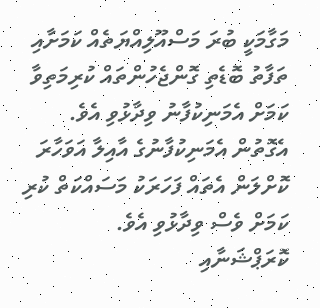މަގާމަކީ ބުރަ މަސްއޫލިއްޔަތެއް ކަމަށާއި ތަފާތު ބޮޑެތި ގޮންޖެހުންތައް ކުރިމަތިވާ ކަމަށް އެމަނިކުފާނު ވިދާޅުވި އެވެ. އެގޮތުން އެމަނިކުފާނުގެ އާއިލާ އަވަހާރަ ކޮށްލަން އެތައް ފަހަރަކު މަސައްކަތް ކުރި ކަމަށް ވެސް ވިދާޅުވި އެވެ.
ކޮރަޕްޝަނާއި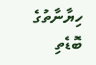ހިޔާނާތުގެ ބޮޑެތި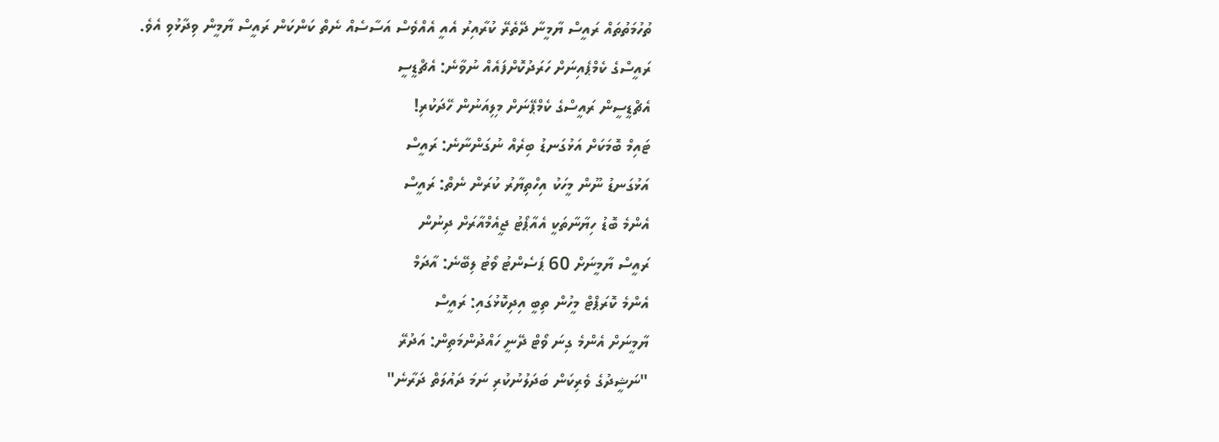ތުހުމަތުތައް ރައީސް ޔާމީނާ ދޭތެރޭ ކުރާއިރު އެއީ އެއްވެސް އަސާސެއް ނެތް ކަންކަން ރައީސް ޔާމީން ވިދާޅުވި އެވެ.
ރައީސްގެ ކެމްޕެއިނަށް ހަރަދުކޮށްފައެއް ނުވާނެ: އެޗްޑީސީ
އެޗްޑީސީން ރައީސްގެ ކެމްޕޭނަށް މިލިއަނުން ހޭދަކުރި!
ޓައިމް ބޮމަކަށް އަޅުގަނޑު ބިރެއް ނުގަންނާނެ: ރައީސް
އަޅުގަނޑު ނޫން މީހަކު އިހްތިޔާރު ކުރަން ނެތް: ރައީސް
އެންމެ ބޮޑު ހިޔާނާތަކީ އެއާޕޯޓު ޖީއެމްއާރަށް ދިނުން
ރައީސް ޔާމީނަށް 60 ޕަސެންޓު ވޯޓު ލިބޭނެ: އާދަމް
އެންމެ ކޮރަޕްޓް މީހުން ތިބީ އިދިކޮޅުގައި: ރައީސް
ޔާމީނަށް އެންމެ ގިނަ ވޯޓް ދޭނީ ހައްދުންމަތިން: އަދުރޭ
"ނަޝީދުގެ ވެރިކަން ބަދަލުނުކުރި ނަމަ ދައުލަތް ދަރާނެ"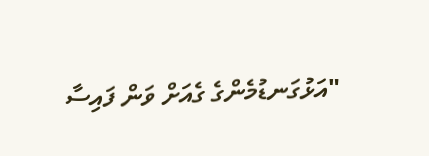"އަޅުގަނޑުމެންގެ ގެއަށް ވަން ފައިސާ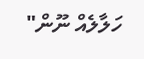ހަލާލެއް ނޫން"